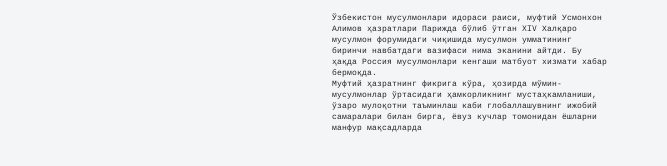Ўзбекистон мусулмонлари идораси раиси, муфтий Усмонхон Алимов ҳазратлари Парижда бўлиб ўтган XIV Халқаро мусулмон форумидаги чиқишида мусулмон умматининг биринчи навбатдаги вазифаси нима эканини айтди. Бу ҳақда Россия мусулмонлари кенгаши матбуот хизмати хабар бермоқда.
Муфтий ҳазратнинг фикрига кўра, ҳозирда мўмин-мусулмонлар ўртасидаги ҳамкорликнинг мустаҳкамланиши, ўзаро мулоқотни таъминлаш каби глобаллашувнинг ижобий самаралари билан бирга, ёвуз кучлар томонидан ёшларни манфур мақсадларда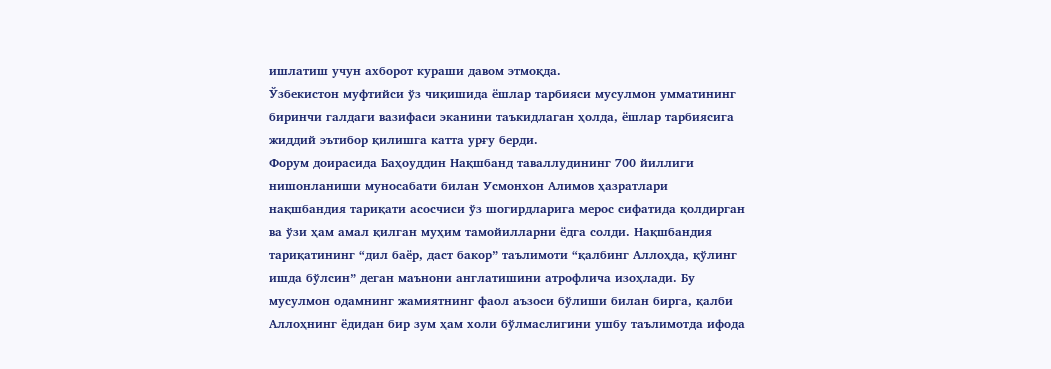ишлатиш учун ахборот кураши давом этмоқда.
Ўзбекистон муфтийси ўз чиқишида ёшлар тарбияси мусулмон умматининг биринчи галдаги вазифаси эканини таъкидлаган ҳолда, ёшлар тарбиясига жиддий эътибор қилишга катта урғу берди.
Форум доирасида Баҳоуддин Нақшбанд таваллудининг 700 йиллиги нишонланиши муносабати билан Усмонхон Алимов ҳазратлари нақшбандия тариқати асосчиси ўз шогирдларига мерос сифатида қолдирган ва ўзи ҳам амал қилган муҳим тамойилларни ёдга солди. Нақшбандия тариқатининг “дил баёр, даст бакор” таълимоти “қалбинг Аллоҳда, қўлинг ишда бўлсин” деган маънони англатишини атрофлича изоҳлади. Бу мусулмон одамнинг жамиятнинг фаол аъзоси бўлиши билан бирга, қалби Аллоҳнинг ёдидан бир зум ҳам холи бўлмаслигини ушбу таълимотда ифода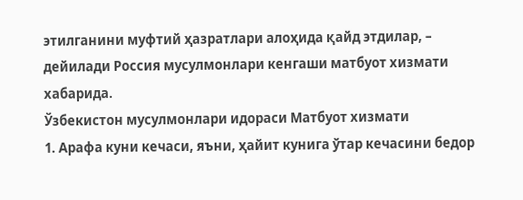этилганини муфтий ҳазратлари алоҳида қайд этдилар, – дейилади Россия мусулмонлари кенгаши матбуот хизмати хабарида.
Ўзбекистон мусулмонлари идораси Матбуот хизмати
1. Арафа куни кечаси, яъни, ҳайит кунига ўтар кечасини бедор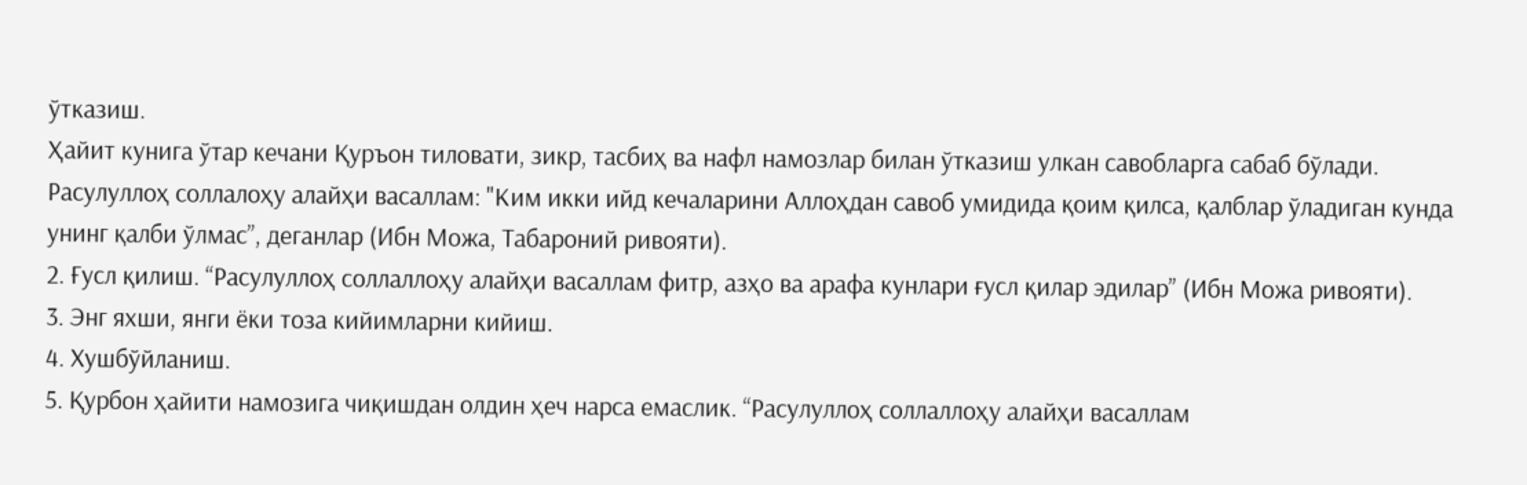ўтказиш.
Ҳайит кунига ўтар кечани Қуръон тиловати, зикр, тасбиҳ ва нафл намозлар билан ўтказиш улкан савобларга сабаб бўлади. Расулуллоҳ соллалоҳу алайҳи васаллам: "Ким икки ийд кечаларини Аллоҳдан савоб умидида қоим қилса, қалблар ўладиган кунда унинг қалби ўлмас”, деганлар (Ибн Можа, Табароний ривояти).
2. Ғусл қилиш. “Расулуллоҳ соллаллоҳу алайҳи васаллам фитр, азҳо ва арафа кунлари ғусл қилар эдилар” (Ибн Можа ривояти).
3. Энг яхши, янги ёки тоза кийимларни кийиш.
4. Хушбўйланиш.
5. Қурбон ҳайити намозига чиқишдан олдин ҳеч нарса емаслик. “Расулуллоҳ соллаллоҳу алайҳи васаллам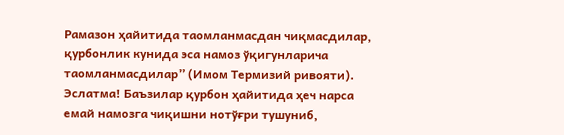Рамазон ҳайитида таомланмасдан чиқмасдилар, қурбонлик кунида эса намоз ўқигунларича таомланмасдилар” (Имом Термизий ривояти).
Эслатма! Баъзилар қурбон ҳайитида ҳеч нарса емай намозга чиқишни нотўғри тушуниб,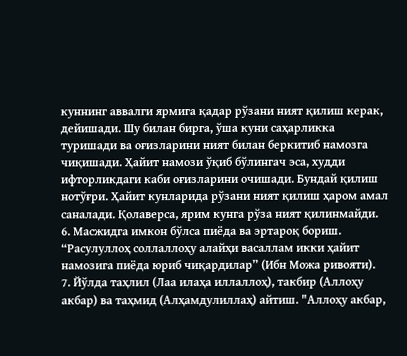куннинг аввалги ярмига қадар рўзани ният қилиш керак, дейишади. Шу билан бирга, ўша куни саҳарликка туришади ва оғизларини ният билан беркитиб намозга чиқишади. Ҳайит намози ўқиб бўлингач эса, худди ифторликдаги каби оғизларини очишади. Бундай қилиш нотўғри. Ҳайит кунларида рўзани ният қилиш ҳаром амал саналади. Қолаверса, ярим кунга рўза ният қилинмайди.
6. Масжидга имкон бўлса пиёда ва эртароқ бориш. “Расулуллоҳ соллаллоҳу алайҳи васаллам икки ҳайит намозига пиёда юриб чиқардилар” (Ибн Можа ривояти).
7. Йўлда таҳлил (Лаа илаҳа иллаллоҳ), такбир (Аллоҳу акбар) ва таҳмид (Алҳамдулиллаҳ) айтиш. "Аллоҳу акбар,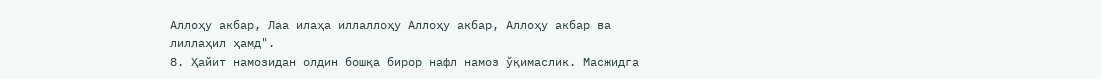Аллоҳу акбар, Лаа илаҳа иллаллоҳу Аллоҳу акбар, Аллоҳу акбар ва лиллаҳил ҳамд".
8. Ҳайит намозидан олдин бошқа бирор нафл намоз ўқимаслик. Масжидга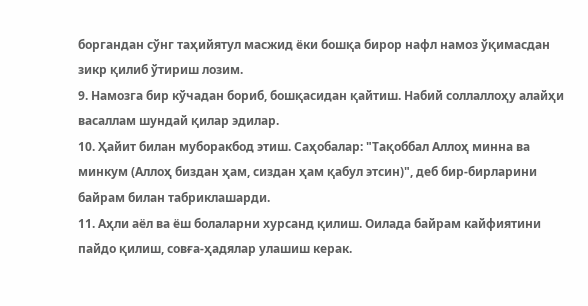боргандан сўнг таҳийятул масжид ёки бошқа бирор нафл намоз ўқимасдан зикр қилиб ўтириш лозим.
9. Намозга бир кўчадан бориб, бошқасидан қайтиш. Набий соллаллоҳу алайҳи васаллам шундай қилар эдилар.
10. Ҳайит билан муборакбод этиш. Саҳобалар: "Тақоббал Аллоҳ минна ва минкум (Аллоҳ биздан ҳам, сиздан ҳам қабул этсин)", деб бир-бирларини байрам билан табриклашарди.
11. Аҳли аёл ва ёш болаларни хурсанд қилиш. Оилада байрам кайфиятини пайдо қилиш, совға-ҳадялар улашиш керак.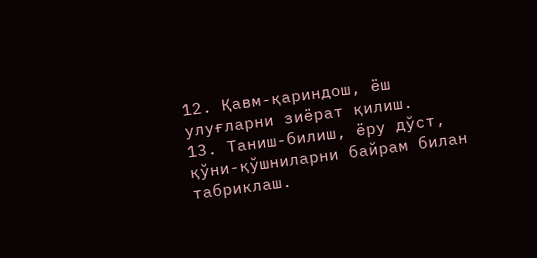12. Қавм-қариндош, ёш улуғларни зиёрат қилиш.
13. Таниш-билиш, ёру дўст, қўни-қўшниларни байрам билан табриклаш.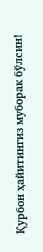Қурбон ҳайитингиз муборак бўлсин!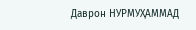Даврон НУРМУҲАММАД